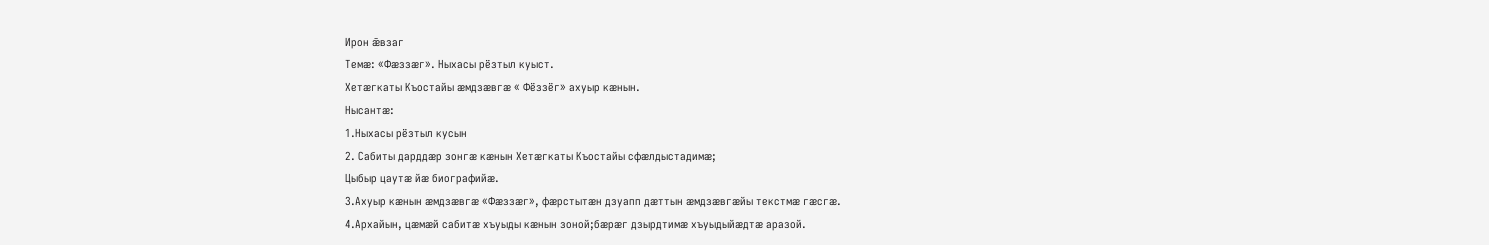Ирон ǣвзаг
Темæ: «Фæззæг». Ныхасы рёзтыл куыст.
Хетæгкаты Къостайы æмдзæвгæ « Фёззёг» ахуыр кæнын.
Нысантæ:
1.Ныхасы рёзтыл кусын
2. Сабиты дарддæр зонгæ кæнын Хетæгкаты Къостайы сфæлдыстадимæ;
Цыбыр цаутæ йæ биографийæ.
3.Ахуыр кæнын æмдзæвгæ «Фæззæг», фæрстытæн дзуапп дæттын æмдзæвгæйы текстмæ гæсгæ.
4.Архайын, цæмæй сабитæ хъуыды кæнын зоной;бæрæг дзырдтимæ хъуыдыйæдтæ аразой.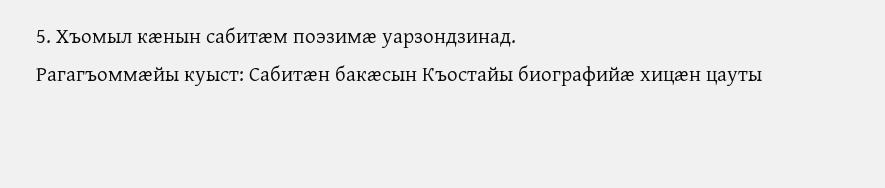5. Хъомыл кæнын сабитæм поэзимæ уарзондзинад.
Рагагъоммæйы куыст: Сабитæн бакæсын Къостайы биографийæ хицæн цауты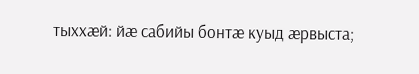тыххæй: йæ сабийы бонтæ куыд æрвыста;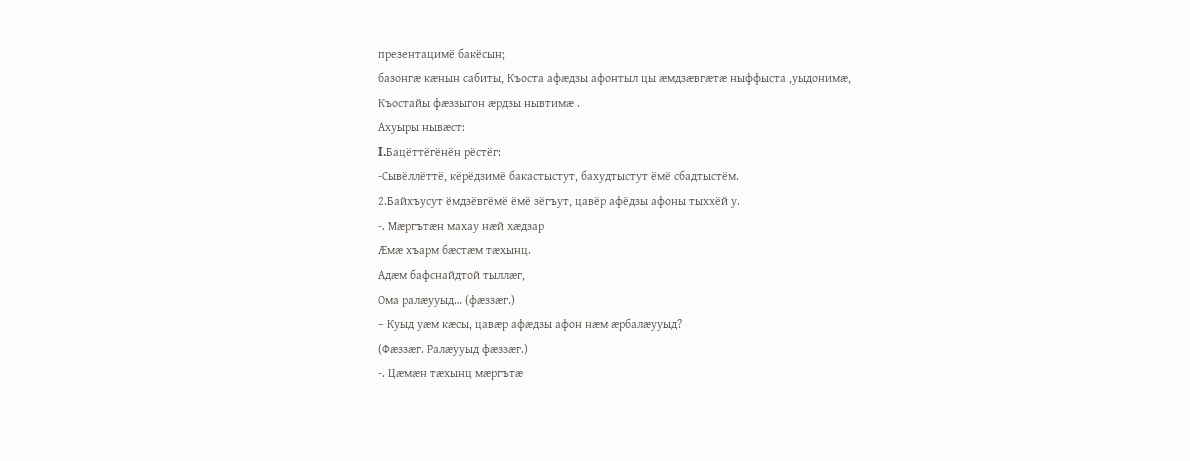презентацимё бакёсын;
базонгæ кæнын сабиты, Къоста афæдзы афонтыл цы æмдзæвгæтæ ныффыста ,уыдонимæ,
Къостайы фæззыгон æрдзы нывтимæ .
Ахуыры нывæст:
I.Бацёттёгёнён рёстёг:
-Сывёллёттё, кёрёдзимё бакастыстут, бахудтыстут ёмё сбадтыстём.
2.Байхъусут ёмдзёвгёмё ёмё зёгъут, цавёр афёдзы афоны тыххёй у.
-. Мæргътæн махау нæй хæдзар
Æмæ хъарм бæстæм тæхынц.
Адæм бафснайдтой тыллæг,
Ома ралæууыд… (фæззæг.)
– Куыд уæм кæсы, цавæр афæдзы афон нæм æрбалæууыд?
(Фæззæг. Ралæууыд фæззæг.)
-. Цæмæн тæхынц мæргътæ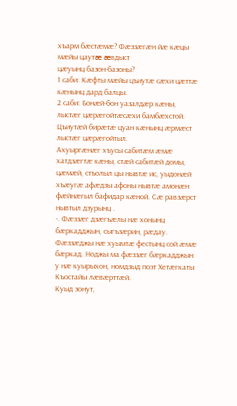хъарм бæстæмæ? Фæззæгæн йæ кæцы мæйы цаутæ æвдыст
цæуынц базон-базоны?
1 саби: Кæфты мæйы цъиутæ сæхи цæттæ кæнынц дард балцы.
2 саби: Бонæй-бон уазалдæр кæны, лыстæг цæрæгойтæсæхи бамбæхстой.
Цъиутæй бирæтæ цуан кæнынц æрмæст лыстæг цæрæгойтыл.
Ахуыргæнæг хъусы сабитæм æмæ хатдзæгтæ кæны, стæй сабитæй домы, цæмæй, стъолыл цы нывтæ ис, уыдонæй хъæугæ афæдзы афоны нывтæ амонæн фæйнæгыл бафидар кæной. Сæ равзæрст нывтыл дзурынц .
-. Фæззæг дзæгъæлы нæ хонынц бæркадджын, сыгъзæрин, рæдау. Фæззæджы нæ хуымтæ фестынц сой æмæ бæркад. Ноджы ма фæззæг бæркадджын у нæ куырыхон, номдзыд поэт Хетæгкаты Къостайы лæвæрттæй.
Куыд зонут,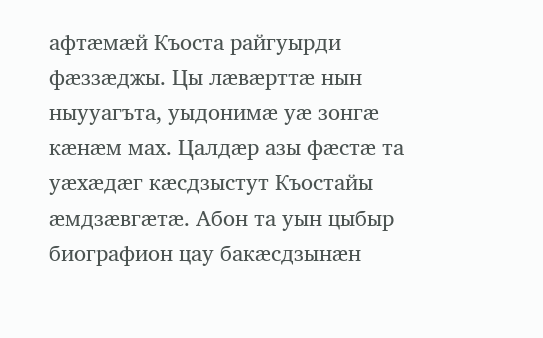афтæмæй Къоста райгуырди фæззæджы. Цы лæвæрттæ нын ныууагъта, уыдонимæ уæ зонгæ кæнæм мах. Цалдæр азы фæстæ та уæхæдæг кæсдзыстут Къостайы æмдзæвгæтæ. Абон та уын цыбыр биографион цау бакæсдзынæн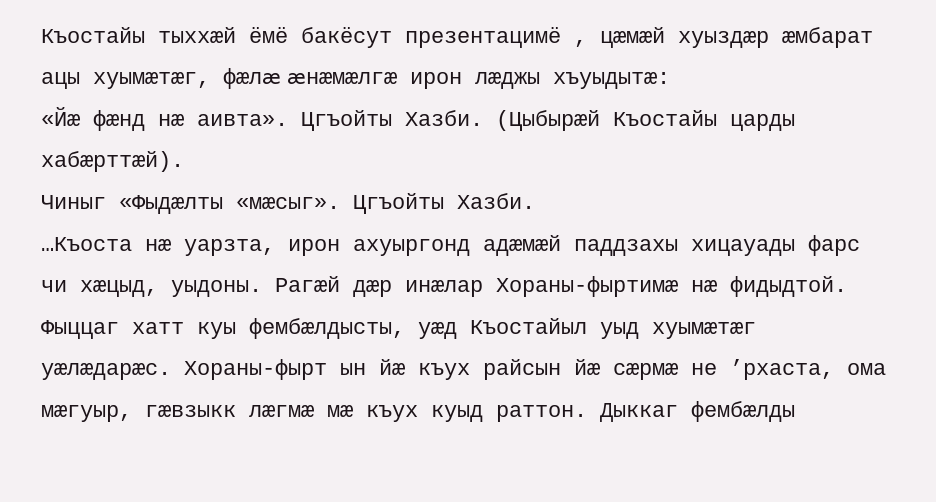Къостайы тыххæй ёмё бакёсут презентацимё , цæмæй хуыздæр æмбарат ацы хуымæтæг, фæлæ æнæмæлгæ ирон лæджы хъуыдытæ:
«Йæ фæнд нæ аивта». Цгъойты Хазби. (Цыбырæй Къостайы царды хабæрттæй).
Чиныг «Фыдæлты «мæсыг». Цгъойты Хазби.
…Къоста нæ уарзта, ирон ахуыргонд адæмæй паддзахы хицауады фарс чи хæцыд, уыдоны. Рагæй дæр инæлар Хораны-фыртимæ нæ фидыдтой. Фыццаг хатт куы фембæлдысты, уæд Къостайыл уыд хуымæтæг уæлæдарæс. Хораны-фырт ын йæ къух райсын йæ сæрмæ не ’рхаста, ома мæгуыр, гæвзыкк лæгмæ мæ къух куыд раттон. Дыккаг фембæлды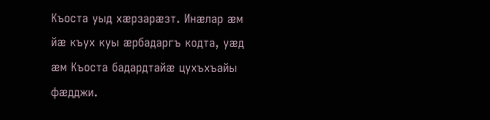Къоста уыд хæрзарæзт. Инæлар æм йæ къух куы æрбадаргъ кодта, уæд æм Къоста бадардтайæ цухъхъайы фæдджи.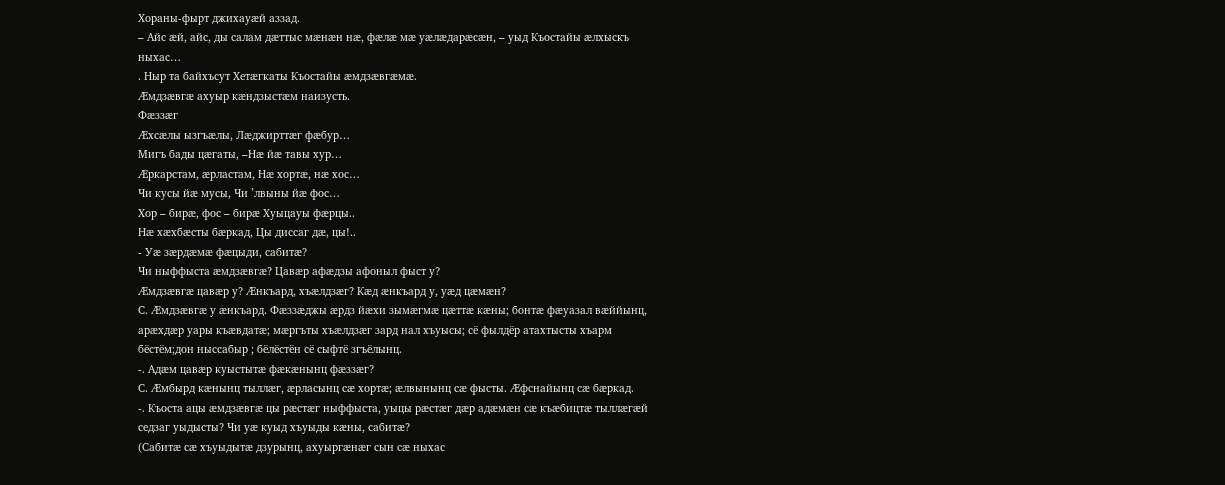Хораны-фырт джихауæй аззад.
– Айс æй, айс, ды салам дæттыс мæнæн нæ, фæлæ мæ уæлæдарæсæн, – уыд Къостайы æлхыскъ ныхас…
. Ныр та байхъсут Хетæгкаты Къостайы æмдзæвгæмæ.
Æмдзæвгæ ахуыр кæндзыстæм наизусть.
Фæззæг
Æхсæлы ызгъæлы, Лæджирттæг фæбур…
Мигъ бады цæгаты, –Нæ йæ тавы хур…
Æркарстам, æрластам, Нæ хортæ, нæ хос…
Чи кусы йæ мусы, Чи ’лвыны йæ фос…
Хор – бирæ, фос – бирæ Хуыцауы фæрцы..
Нæ хæхбæсты бæркад, Цы диссаг дæ, цы!..
- Уæ зæрдæмæ фæцыди, сабитæ?
Чи ныффыста æмдзæвгæ? Цавæр афæдзы афоныл фыст у?
Æмдзæвгæ цавæр у? Æнкъард, хъæлдзæг? Кæд æнкъард у, уæд цæмæн?
С. Æмдзæвгæ у æнкъард. Фæззæджы æрдз йæхи зымæгмæ цæттæ кæны; бонтæ фæуазал вæййынц, арæхдæр уары къæвдатæ; мæргъты хъæлдзæг зард нал хъуысы; сё фылдёр атахтысты хъарм бёстём;дон ныссабыр ; бёлёстён сё сыфтё згъёлынц.
-. Адæм цавæр куыстытæ фæкæнынц фæззæг?
С. Æмбырд кæнынц тыллæг, æрласынц сæ хортæ; æлвынынц сæ фысты. Æфснайынц сæ бæркад.
-. Къоста ацы æмдзæвгæ цы рæстæг ныффыста, уыцы рæстæг дæр адæмæн сæ къæбицтæ тыллæгæй седзаг уыдысты? Чи уæ куыд хъуыды кæны, сабитæ?
(Сабитæ сæ хъуыдытæ дзурынц, ахуыргæнæг сын сæ ныхас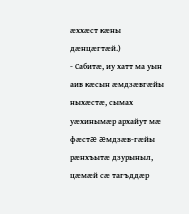æххæст кæны дæнцæгтæй.)
- Сабитæ, иу хатт ма уын аив кæсын æмдзæвгæйы ныхæстæ, сымах уæхинымæр архайут мæ фæстæ æмдзæв-гæйы рæнхъытæ дзурыныл, цæмæй сæ тагъддæр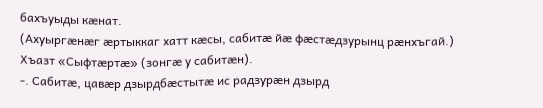бахъуыды кæнат.
(Ахуыргæнæг æртыккаг хатт кæсы, сабитæ йæ фæстæдзурынц рæнхъгай.)
Хъазт «Сыфтæртæ» (зонгæ у сабитæн).
-. Сабитæ, цавæр дзырдбæстытæ ис радзурæн дзырд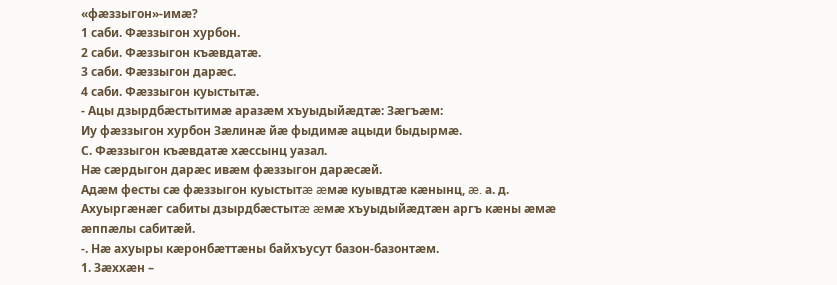«фæззыгон»-имæ?
1 саби. Фæззыгон хурбон.
2 саби. Фæззыгон къæвдатæ.
3 саби. Фæззыгон дарæс.
4 саби. Фæззыгон куыстытæ.
- Ацы дзырдбæстытимæ аразæм хъуыдыйæдтæ: Зæгъæм:
Иу фæззыгон хурбон Зæлинæ йæ фыдимæ ацыди быдырмæ.
С. Фæззыгон къæвдатæ хæссынц уазал.
Нæ сæрдыгон дарæс ивæм фæззыгон дарæсæй.
Адæм фесты сæ фæззыгон куыстытæ æмæ куывдтæ кæнынц, æ. а. д.
Ахуыргæнæг сабиты дзырдбæстытæ æмæ хъуыдыйæдтæн аргъ кæны æмæ æппæлы сабитæй.
-. Нæ ахуыры кæронбæттæны байхъусут базон-базонтæм.
1. Зæххæн –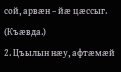сой, арвæн – йæ цæссыг. (Къæвда.)
2. Цъылын нæу, афтæмæй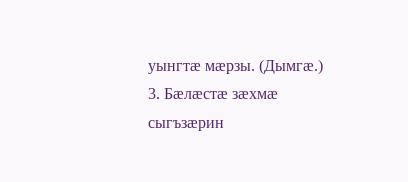уынгтæ мæрзы. (Дымгæ.)
3. Бæлæстæ зæхмæ сыгъзæрин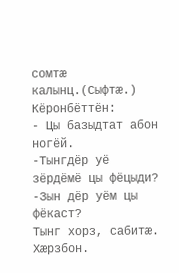сомтæ калынц.(Сыфтæ.)
Кёронбёттён:
- Цы базыдтат абон ногёй.
-Тынгдёр уё зёрдёмё цы фёцыди?
-Зын дёр уём цы фёкаст?
Тынг хорз, сабитæ. Хæрзбон.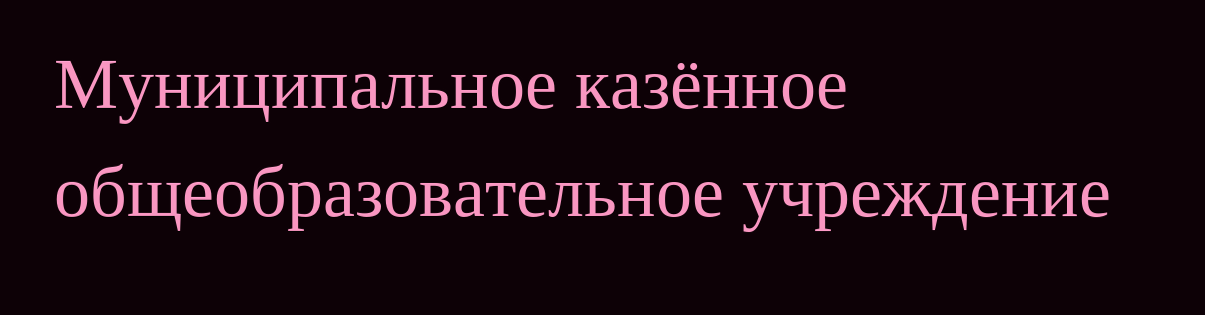Муниципальное казённое общеобразовательное учреждение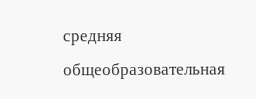средняя общеобразовательная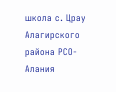школа с. Црау
Алагирского района РСО-Алания